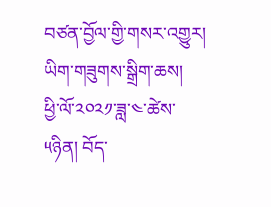བཙན་བྱོལ་གྱི་གསར་འགྱུར།
ཡིག་གཟུགས་སྒྲིག་ཆས།
ཕྱི་ལོ་༢༠༢༡་ཟླ་༤་ཚེས་༥ཉིན། བོད་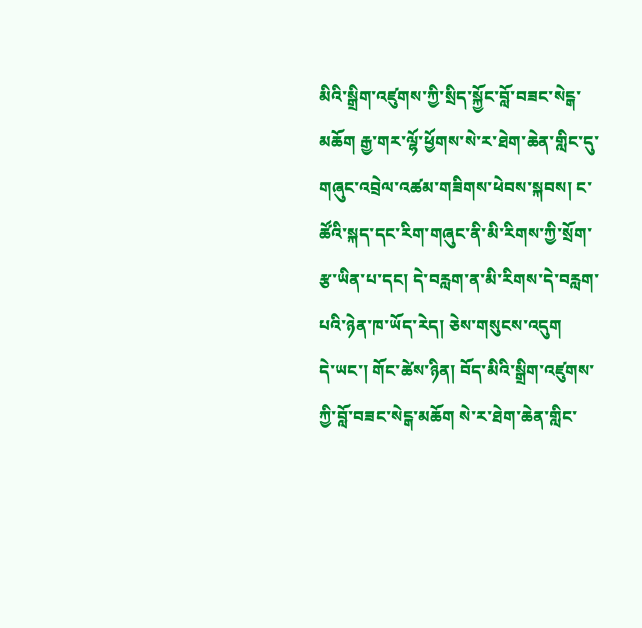མིའི་སྒྲིག་འཛུགས་ཀྱི་སྲིད་སྐྱོང་བློ་བཟང་སེངྒ་མཆོག རྒྱ་གར་ལྷོ་ཕྱོགས་སེ་ར་ཐེག་ཆེན་གླིང་དུ་གཞུང་འབྲེལ་འཚམ་གཟིགས་ཕེབས་སྐབས། ང་ཚོའི་སྐད་དང་རིག་གཞུང་ནི་མི་རིགས་ཀྱི་སྲོག་རྩ་ཡིན་པ་དང། དེ་བརླག་ན་མི་རིགས་དེ་བརླག་པའི་ཉེན་ཁ་ཡོད་རེད། ཅེས་གསུངས་འདུག
དེ་ཡང་། གོང་ཚེས་ཉིན། བོད་མིའི་སྒྲིག་འཛུགས་ཀྱི་བློ་བཟང་སེངྒ་མཆོག སེ་ར་ཐེག་ཆེན་གླིང་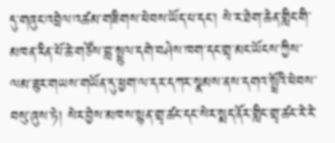དུ་གཞུང་འབྲེལ་འཚམ་གཟིགས་ཕེབས་ཡོད་པ་དང་། སེ་ར་ཐེག་ཆེན་གླིང་གི་མཁན་རིན་པོ་ཆེ་གཙོས་བླ་སྤྲུལ་དགེ་བཤེས་ཁག་དང་གྲྭ་མང་ཡོངས་ཀྱིས་ལམ་ཟུར་གཡས་གཡོན་དུ་ཕྱག་ལ་དར་དཀར་སྣམས་ནས་དགའ་སྤྲོའི་ཕེབས་བསུ་ཞུས་ཏེ། སེར་བྱེས་མཁས་སྙན་གྲྭ་ཚང་དང་སེར་སྨད་ནོར་གླིང་གྲྭ་ཚང་རེ་རེ་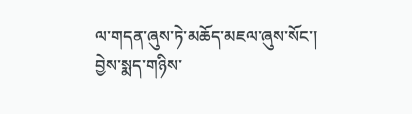ལ་གདན་ཞུས་ཏེ་མཆོད་མཇལ་ཞུས་སོང་།
བྱེས་སྨད་གཉིས་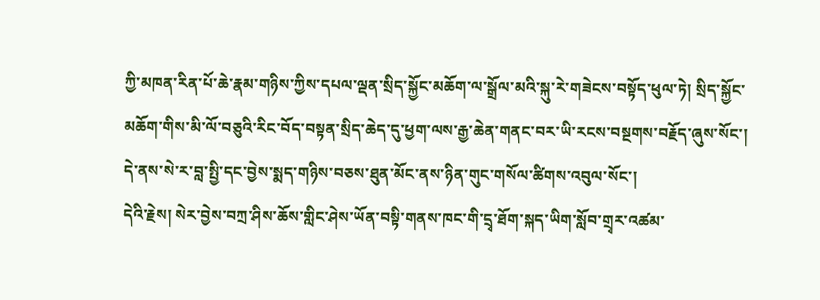ཀྱི་མཁན་རིན་པོ་ཆེ་རྣམ་གཉིས་ཀྱིས་དཔལ་ལྡན་སྲིད་སྐྱོང་མཆོག་ལ་སྒྲོལ་མའི་སྐུ་རེ་གཟེངས་བསྟོད་ཕུལ་ཏེ། སྲིད་སྐྱོང་མཆོག་གིས་མི་ལོ་བཅུའི་རིང་བོད་བསྟན་སྲིད་ཆེད་དུ་ཕྱག་ལས་རྒྱ་ཆེན་གནང་བར་ཡི་རངས་བསྔགས་བརྗོད་ཞུས་སོང་། དེ་ནས་སེ་ར་བླ་སྤྱི་དང་བྱེས་སྨད་གཉིས་བཅས་ཐུན་མོང་ནས་ཉིན་གུང་གསོལ་ཚིགས་འབུལ་སོང་།
དེའི་རྗེས། སེར་བྱེས་བཀྲ་ཤིས་ཆོས་གླིང་ཤེས་ཡོན་བསྟི་གནས་ཁང་གི་དྲྭ་ཐོག་སྐད་ཡིག་སློབ་གྲྭར་འཚམ་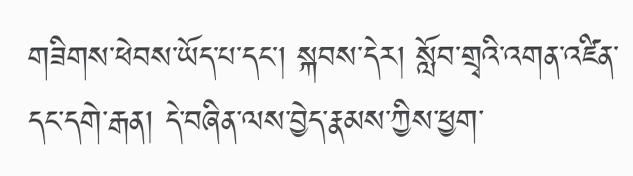གཟིགས་ཕེབས་ཡོད་པ་དང་། སྐབས་དེར། སློབ་གྲྭའི་འགན་འཛིན་དང་དགེ་རྒན། དེ་བཞིན་ལས་བྱེད་རྣམས་ཀྱིས་ཕྱག་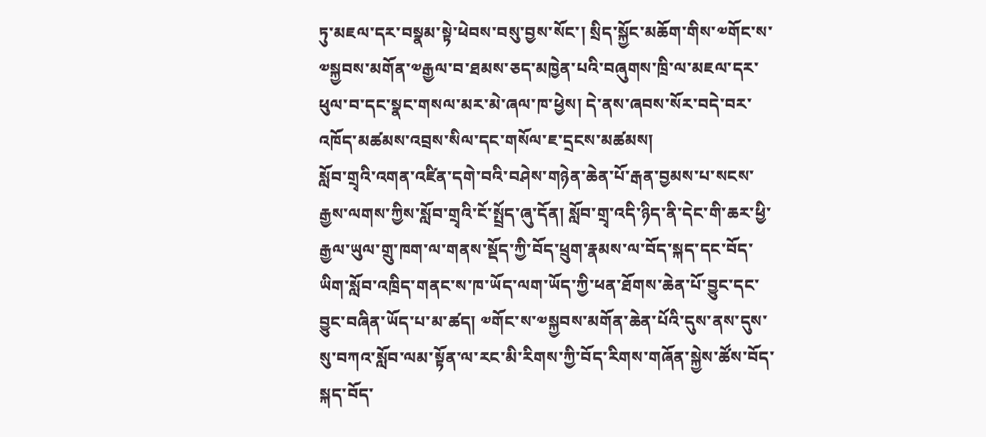ཏུ་མཇལ་དར་བསྣམ་སྟེ་ཕེབས་བསུ་བྱས་སོང་། སྲིད་སྐྱོང་མཆོག་གིས་༧གོང་ས་༧སྐྱབས་མགོན་༧རྒྱལ་བ་ཐམས་ཅད་མཁྱེན་པའི་བཞུགས་ཁྲི་ལ་མཇལ་དར་ཕུལ་བ་དང་སྣང་གསལ་མར་མེ་ཞལ་ཁ་ཕྱེས། དེ་ནས་ཞབས་སོར་བདེ་བར་འཁོད་མཚམས་འབྲས་སིལ་དང་གསོལ་ཇ་དྲངས་མཚམས།
སློབ་གྲྭའི་འགན་འཛིན་དགེ་བའི་བཤེས་གཉེན་ཆེན་པོ་རྒན་བྱམས་པ་སངས་རྒྱས་ལགས་ཀྱིས་སློབ་གྲྭའི་ངོ་སྤྲོད་ཞུ་དོན། སློབ་གྲྭ་འདི་ཉིད་ནི་དེང་གི་ཆར་ཕྱི་རྒྱལ་ཡུལ་གྲུ་ཁག་ལ་གནས་སྡོད་ཀྱི་བོད་ཕྲུག་རྣམས་ལ་བོད་སྐད་དང་བོད་ཡིག་སློབ་འཁྲིད་གནང་ས་ཁ་ཡོད་ལག་ཡོད་ཀྱི་ཕན་ཐོགས་ཆེན་པོ་བྱུང་དང་བྱུང་བཞིན་ཡོད་པ་མ་ཚད། ༧གོང་ས་༧སྐྱབས་མགོན་ཆེན་པོའི་དུས་ནས་དུས་སུ་བཀའ་སློབ་ལམ་སྟོན་ལ་རང་མི་རིགས་ཀྱི་བོད་རིགས་གཞོན་སྐྱེས་ཚོས་བོད་སྐད་བོད་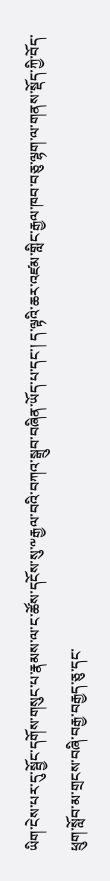ཡིག་ངེས་པར་དུ་སྦྱོང་དགོས་གསུང་པ་རྣམས་ལ་ང་ཚོས་དངོས་སུ་༸རྒྱལ་བའི་བཀའ་སྒྲུབ་བཞིན་ཡོད་པ་དང་། ད་ལྟའི་ཆར་འཛམ་གླིང་རྒྱལ་ཁབ་བཅུ་ལྷག་ལ་གནས་སྡོད་ཀྱི་བོད་ཕྲུག་སློབ་མ་གྲངས་བཞི་བརྒྱ་བརྒྱད་ཅུ་དང་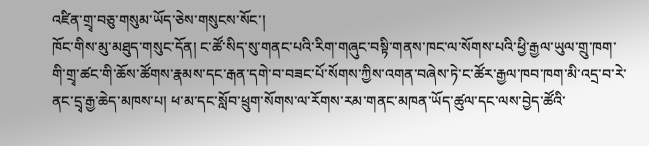འཛིན་གྲྭ་བཅུ་གསུམ་ཡོད་ཅེས་གསུངས་སོང་།
ཁོང་གིས་མུ་མཐུད་གསུང་དོན། ང་ཚོ་སིད་སུ་གནང་པའི་རིག་གཞུང་བསྟི་གནས་ཁང་ལ་སོགས་པའི་ཕྱི་རྒྱལ་ཡུལ་གྲུ་ཁག་གི་གྲྭ་ཚང་གི་ཆོས་ཚོགས་རྣམས་དང་རྒན་དགེ་བ་བཟང་པོ་སོགས་ཀྱིས་འགན་བཞེས་ཏེ་ང་ཚོར་རྒྱལ་ཁབ་ཁག་མི་འདྲ་བ་རེ་ནང་དྲྭ་རྒྱ་ཆེད་མཁས་པ། ཕ་མ་དང་སློབ་ཕྲུག་སོགས་ལ་རོགས་རམ་གནང་མཁན་ཡོད་ཚུལ་དང་ལས་བྱེད་ཚོའི་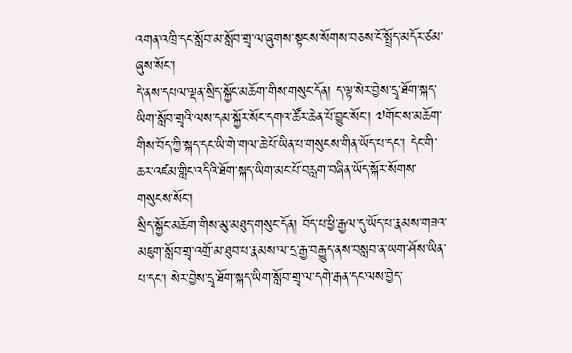འགན་འཁྲི་དང་སློབ་མ་སློབ་གྲྭ་ལ་ཞུགས་སྟངས་སོགས་བཅས་ངོ་སྤྲོད་མདོར་ཙམ་ཞུས་སོང་།
དེ་ནས་དཔལ་ལྡན་སྲིད་སྐྱོང་མཆོག་གིས་གསུང་དོན། ད་ལྟ་སེར་བྱེས་དྲྭ་ཐོག་སྐད་ཡིག་སློབ་གྲྭའི་ལས་དམ་སྐྱོར་སོང་དགའ་ཚོར་ཆེན་པོ་བྱུང་སོང་། ༧གོང་ས་མཆོག་གིས་བོད་ཀྱི་སྐད་དང་ཡི་གེ་གལ་ཆེ་པོ་ཡིན་པ་གསུངས་གིན་ཡོད་པ་དང་། དེང་གི་ཆར་འཛམ་གླིང་འདིའི་ཐོག་སྐད་ཡིག་མང་པོ་བརླག་བཞིན་ཡོད་སྐོར་སོགས་གསུངས་སོང་།
སྲིད་སྐྱོང་མཆོག་གིས་མུ་མཐུད་གསུང་དོན། བོད་པ་ཕྱི་རྒྱལ་དུ་ཡོད་པ་རྣམས་གཟའ་མཇུག་སློབ་གྲྭ་འགྲོ་མ་ཐུབ་པ་རྣམས་ལ་དྲ་རྒྱ་བརྒྱུད་ནས་བསླབ་ན་ཡག་ཤོས་ཡིན་པ་དང་། སེར་བྱེས་དྲྭ་ཐོག་སྐད་ཡིག་སློབ་གྲྭ་ལ་དགེ་རྒན་དང་ལས་བྱེད་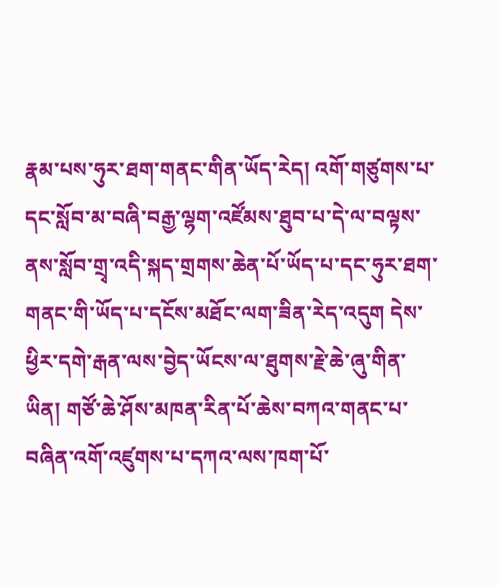རྣམ་པས་ཧུར་ཐག་གནང་གིན་ཡོད་རེད། འགོ་གཙུགས་པ་དང་སློབ་མ་བཞི་བརྒྱ་ལྷག་འཛོམས་ཐུབ་པ་དེ་ལ་བལྟས་ནས་སློབ་གྲྭ་འདི་སྐད་གྲགས་ཆེན་པོ་ཡོད་པ་དང་ཧུར་ཐག་གནང་གི་ཡོད་པ་དངོས་མཐོང་ལག་ཟིན་རེད་འདུག དེས་ཕྱིར་དགེ་རྒན་ལས་བྱེད་ཡོངས་ལ་ཐུགས་རྗེ་ཆེ་ཞུ་གིན་ཡིན། གཙོ་ཆེ་ཤོས་མཁན་རིན་པོ་ཆེས་བཀའ་གནང་པ་བཞིན་འགོ་འཛུགས་པ་དཀའ་ལས་ཁག་པོ་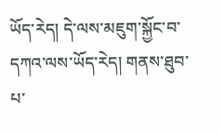ཡོད་རེད། དེ་ལས་མཇུག་སྐྱོང་བ་དཀའ་ལས་ཡོད་རེད། གནས་ཐུབ་པ་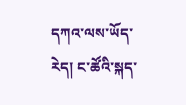དཀའ་ལས་ཡོད་རེད། ང་ཚོའི་སྐད་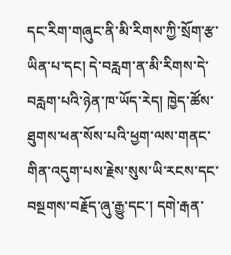དང་རིག་གཞུང་ནི་མི་རིགས་ཀྱི་སྲོག་རྩ་ཡིན་པ་དང། དེ་བརླག་ན་མི་རིགས་དེ་བརླག་པའི་ཉེན་ཁ་ཡོད་རེད། ཁྱེད་ཚོས་ཐུགས་ཕན་སོས་པའི་ཕྱག་ལས་གནང་གིན་འདུག་པས་རྗེས་སུས་ཡི་རངས་དང་བསྔགས་བརྗོད་ཞུ་རྒྱུ་དང་། དགེ་རྒན་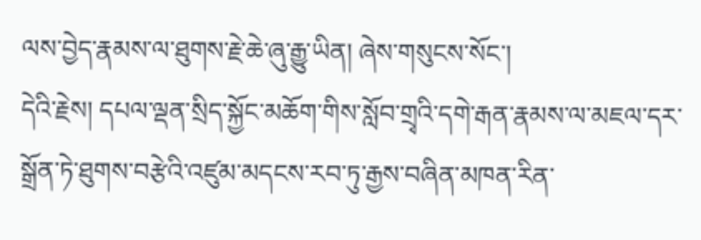ལས་བྱེད་རྣམས་ལ་ཐུགས་རྗེ་ཆེ་ཞུ་རྒྱུ་ཡིན། ཞེས་གསུངས་སོང་།
དེའི་རྗེས། དཔལ་ལྡན་སྲིད་སྐྱོང་མཆོག་གིས་སློབ་གྲྭའི་དགེ་རྒན་རྣམས་ལ་མཇལ་དར་སྒྲོན་ཏེ་ཐུགས་བརྩེའི་འཛུམ་མདངས་རབ་ཏུ་རྒྱས་བཞིན་མཁན་རིན་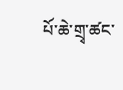པོ་ཆེ་གྲྭ་ཚང་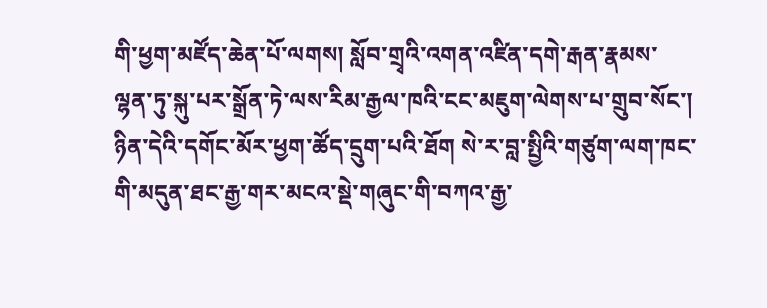གི་ཕྱག་མཛོད་ཆེན་པོ་ལགས། སློབ་གྲྭའི་འགན་འཛིན་དགེ་རྒན་རྣམས་ལྷན་ཏུ་སྐུ་པར་སྒྲོན་ཏེ་ལས་རིམ་རྒྱལ་ཁའི་ངང་མཇུག་ལེགས་པ་གྲུབ་སོང་།
ཉིན་དེའི་དགོང་མོར་ཕྱག་ཚོད་དྲུག་པའི་ཐོག སེ་ར་བླ་སྤྱིའི་གཙུག་ལག་ཁང་གི་མདུན་ཐང་རྒྱ་གར་མངའ་སྡེ་གཞུང་གི་བཀའ་རྒྱ་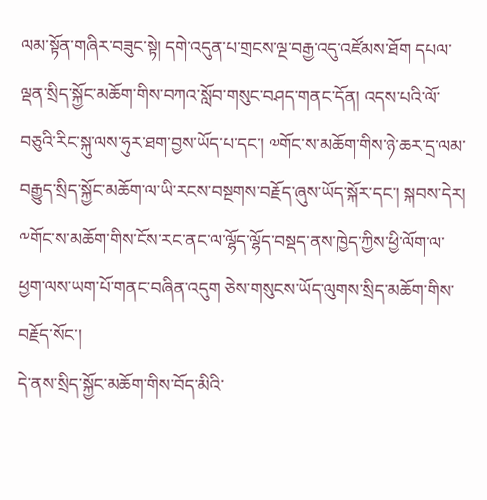ལམ་སྟོན་གཞིར་བཟུང་སྟེ། དགེ་འདུན་པ་གྲངས་ལྔ་བརྒྱ་འདུ་འཛོམས་ཐོག དཔལ་ལྡན་སྲིད་སྐྱོང་མཆོག་གིས་བཀའ་སློབ་གསུང་བཤད་གནང་དོན། འདས་པའི་ལོ་བཅུའི་རིང་སྐུ་ལས་ཧུར་ཐག་བྱས་ཡོད་པ་དང་། ༧གོང་ས་མཆོག་གིས་ཉེ་ཆར་དྲ་ལམ་བརྒྱུད་སྲིད་སྐྱོང་མཆོག་ལ་ཡི་རངས་བསྔགས་བརྗོད་ཞུས་ཡོད་སྐོར་དང་། སྐབས་དེར། ༸གོང་ས་མཆོག་གིས་ངོས་རང་ནང་ལ་ལྷོད་ལྷོད་བསྡད་ནས་ཁྱེད་ཀྱིས་ཕྱི་ལོག་ལ་ཕྱག་ལས་ཡག་པོ་གནང་བཞིན་འདུག ཅེས་གསུངས་ཡོད་ལུགས་སྲིད་མཆོག་གིས་བརྗོད་སོང་།
དེ་ནས་སྲིད་སྐྱོང་མཆོག་གིས་བོད་མིའི་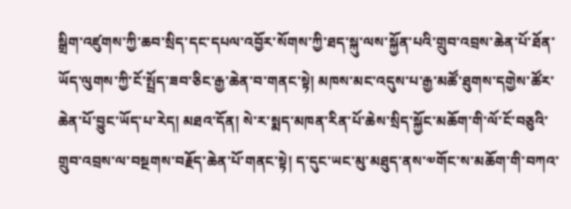སྒྲིག་འཛུགས་ཀྱི་ཆབ་སྲིད་དང་དཔལ་འབྱོར་སོགས་ཀྱི་ཐད་སྐུ་ལས་སྐྱོན་པའི་གྲུབ་འབྲས་ཆེན་པོ་ཐོན་ཡོད་ལུགས་ཀྱི་ངོ་སྤྲོད་ཟབ་ཅིང་རྒྱ་ཆེན་བ་གནང་སྟེ། མཁས་མང་འདུས་པ་རྒྱ་མཚོ་ཐུགས་དགྱེས་ཚོར་ཆེན་པོ་བྱུང་ཡོད་པ་རེད། མཐའ་དོན། སེ་ར་སྨད་མཁན་རིན་པོ་ཆེས་སྲིད་སྐྱོང་མཆོག་གི་ལོ་ངོ་བཅུའི་གྲུབ་འབྲས་ལ་བསྔགས་བརྗོད་ཆེན་པོ་གནང་སྟེ། ད་དུང་ཡང་མུ་མཐུད་ནས་༧གོང་ས་མཆོག་གི་བཀའ་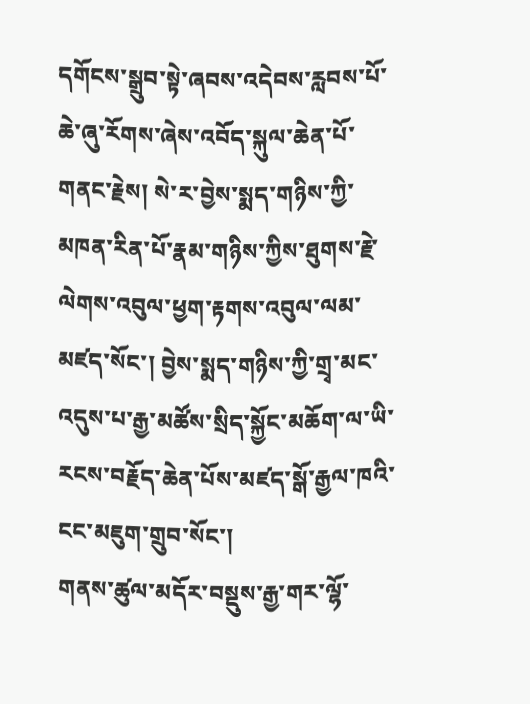དགོངས་སྒྲུབ་སྟེ་ཞབས་འདེབས་རླབས་པོ་ཆེ་ཞུ་རོགས་ཞེས་འབོད་སྐུལ་ཆེན་པོ་གནང་རྗེས། སེ་ར་བྱེས་སྨད་གཉིས་ཀྱི་མཁན་རིན་པོ་རྣམ་གཉིས་ཀྱིས་ཐུགས་རྗེ་ལེགས་འབུལ་ཕྱག་རྟགས་འབུལ་ལམ་མཛད་སོང་། བྱེས་སྨད་གཉིས་ཀྱི་གྲྭ་མང་འདུས་པ་རྒྱ་མཚོས་སྲིད་སྐྱོང་མཆོག་ལ་ཡི་རངས་བརྗོད་ཆེན་པོས་མཛད་སྒོ་རྒྱལ་ཁའི་ངང་མཇུག་གྲུབ་སོང་།
གནས་ཚུལ་མདོར་བསྡུས་རྒྱ་གར་ལྷོ་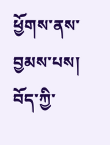ཕྱོགས་ནས་བྱམས་པས།
བོད་ཀྱི་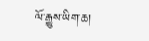ལོ་རྒྱུས་ཡིག་ཆ།